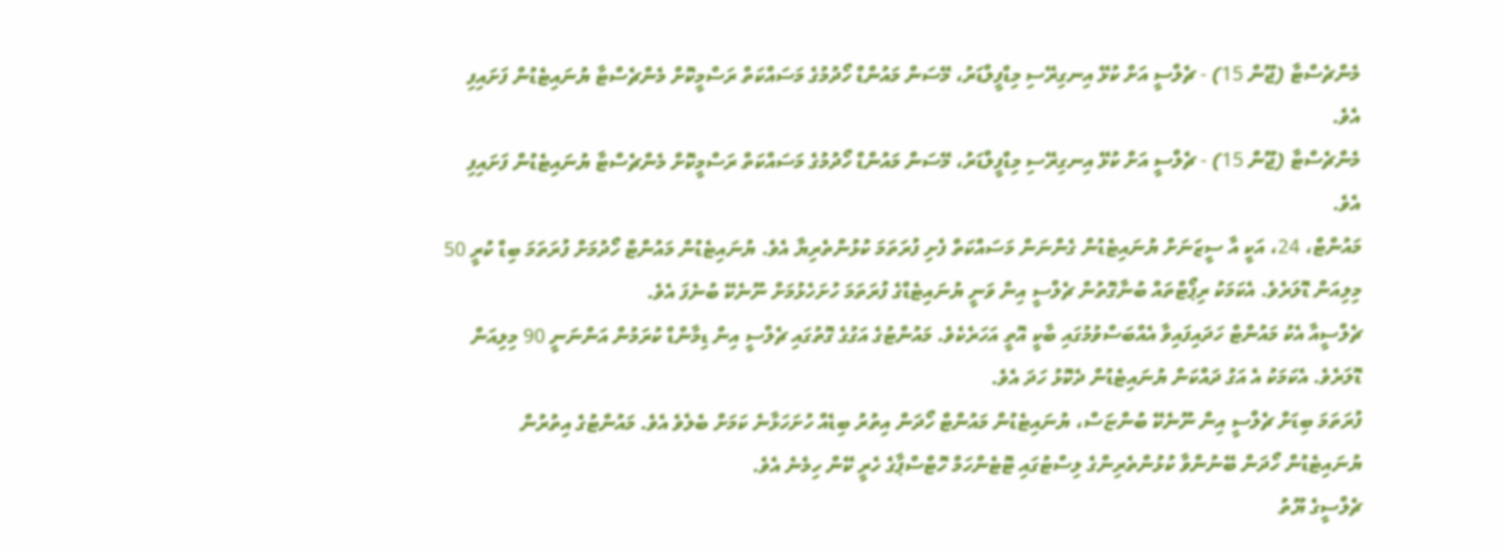މެންޗެސްޓާ (ޖޫން 15) - ޗެލްސީ އަށް ކުޅޭ އިނގިރޭސި މިޑްފީލްޑަރު، މޭސަން މައުންޑް ހޯދުމުގެ މަސައްކަތް ރަސްމީކޮށް މެންޗެސްޓާ ޔުނައިޓެޑުން ފަށައިފި އެވެ.
މެންޗެސްޓާ (ޖޫން 15) - ޗެލްސީ އަށް ކުޅޭ އިނގިރޭސި މިޑްފީލްޑަރު، މޭސަން މައުންޑް ހޯދުމުގެ މަސައްކަތް ރަސްމީކޮށް މެންޗެސްޓާ ޔުނައިޓެޑުން ފަށައިފި އެވެ.
މައުންޓް، 24، އަކީ އާ ސީޒަނަށް ޔުނައިޓެޑުން ގެންނަން މަސައްކަތް ފެށި ފުރަތަމަ ކުޅުންތެރިޔާ އެވެ. ޔުނައިޓެޑުން މައުންޓް ހޯދުމަށް ފުރަތަމަ ބިޑް ކުރީ 50 މިލިއަން ޑޮލަރެވެ. އެކަމަކު ރިޕޯޓްތައް ބުނާގޮތުން ޗެލްސީ އިން ވަނީ ޔުނައިޓެޑްގެ ފުރަތަމަ ހުށަހެޅުމަށް ނޫނެކޭ ބުނެފަ އެވެ.
ޗެލްސީއާ އެކު މައުންޓް ހަދައިފައިވާ އެއްބަސްވުމުގައި ބާކީ އޮތީ އަހަރެކެވެ. މައުންޓުގެ އަގުގެ ގޮތުގައި ޗެލްސީ އިން ޑިމާންޑް ކުރަމުން އަންނަނީ 90 މިލިއަން ޑޮލަރެވެ. އެކަމަކު އެ އަގު ދައްކަން ޔުނައިޓެޑުން ދެކޮޅު ހަދަ އެވެ.
ފުރަތަމަ ބިޑަށް ޗެލްސީ އިން ނޫނެކޭ ބުންޏަސް، ޔުނައިޓެޑުން މައުންޓް ހޯދަން އިތުރު ބިޑެއް ހުށަހަޅާނެ ކަމަށް ބެލެވެ އެވެ. މައުންޓުގެ އިތުރުން ޔުނައިޓެޑުން ހޯދަން ބޭނުންވާ ކުޅުންތެރިންގެ ލިސްޓުގައި ޓޮޓެންހަމް ހޮޓްސްޕާގެ ހެރީ ކޭން ހިމެނެ އެވެ.
ޗެލްސީގެ ޔޫތު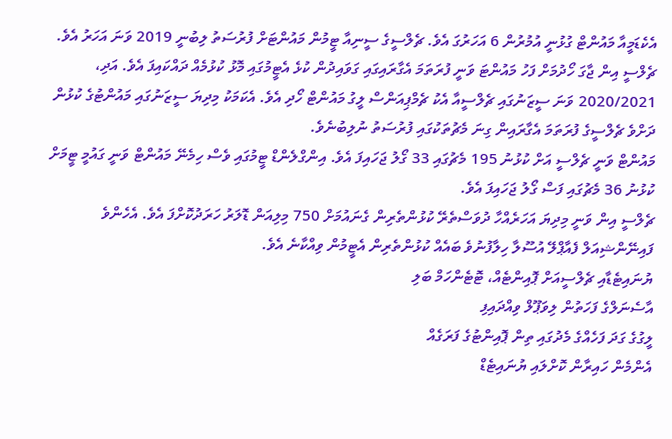އެކެޑަމީއާ މައުންޓް ގުޅުނީ އުމުރުން 6 އަހަރުގަ އެވެ. ޗެލްސީގެ ސީނިއާ ޓީމުން މައުންޓަށް ފުރުސަތު ލިބުނީ 2019 ވަނަ އަހަރު އެވެ. ޗެލްސީ އިން ޖާގަ ހޯދުމަށް ފަހު މައުންޓަ ވަނީ ފުރަތަމަ އެގާރައިގައި ގަވައިދުން ކުޅެ އެޓީމުގައި މޮޅު ކުޅުމެއް ދައްކައިފަ އެވެ. އަދި، 2020/2021 ވަނަ ސީޒަނުގައި ޗެލްސީއާ އެކު ޗެމްޕިއަންސް ލީގު މައުންޓް ހޯދި އެވެ. އެކަމަކު މިދިޔަ ސީޒަނުގައި މައުންޓުގެ ކުޅުން ދަށްވެ ޗެލްސީގެ ފުރަތަމަ އެގާރައިން ގިނަ މެޗުތަކުގައި ފުރުސަތު ނުލިބުނެވެ.
މައުންޓް ވަނީ ޗެލްސީ އަށް ކުޅުނު 195 މެޗުގައި 33 ގޯލު ޖަހައިފަ އެވެ. އިންގްލެންޑް ޓީމުގައި ވެސް ހިމެނޭ މައުންޓް ވަނީ ގައުމީ ޓީމަށް ކުޅުނު 36 މެޗުގައި ފަސް ގޯލު ޖަހައިފަ އެވެ.
ޗެލްސީ އިން ވަނީ މިދިޔަ އަހަރެއްހާ ދުވަސްތެރޭ ކުޅުންތެރިން ގެނައުމަށް 750 މިލިއަން ޑޮލަރު ހަރަދުކޮށްފަ އެވެ. އެހެންވެ ފައިނޭންޝިއަލް ފެއާޕްލޭ އުސޫލާ ހިލާފުނުވެ ބައެއް ކުޅުންތެރިން އެޓީމުން ވިއްކާނެ އެވެ.
ޔުނައިޓެޑާއި ޗެލްސީއަށް ޕޮއިންޓެއް، ޓޮޓެންހަމް ބަލި
އާސެނަލްގެ ފަހަތުން ލިވަޕޫލް ވިއްދައިފި
ލީގުގެ ގަދަ ފަހެއްގެ މެދުގައި ތިން ޕޮއިންޓުގެ ފަރަގެއް
އެންމެން ހައިރާން ކޮށްލައި ޔުނައިޓެޑް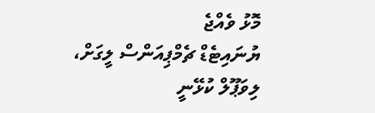މޮޅު ވެއްޖެ
ޔުނައިޓެޑް ޗެމްޕިއަންސް ލީގަށް، ލިވަޕޫލް ކުޅޭނީ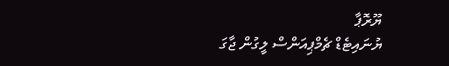ޔޫރޮޕާ
ޔުނައިޓެޑް ޗެމްޕިއަންސް ލީގުން ޖާގަ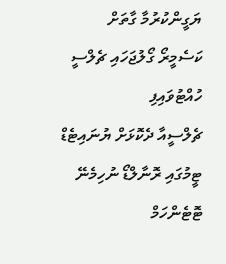ޔަގީންކުރުމާ ގާތަށް
ކަސެމީރޯ ގޯލުޖަހައި ޗެލްސީ ހުއްޓުވައިފި
ޗެލްސީއާ ދެކޮޅަށް ޔުނައިޓެޑް ޓީމުގައި ރޮނާލްޑޯ ނުހިމެނޭ
ޓޮޓެންހަމް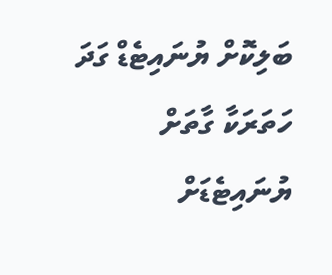ބަލިކޮށް ޔުނައިޓެޑް ގަދަ ހަތަރަކާ ގާތަށް
ޔުނައިޓެޑަށް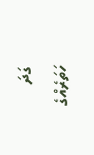ގަދަ ހަތަރެއްގެ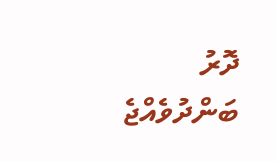ދޮރު ބަންދުވެއްޖެ